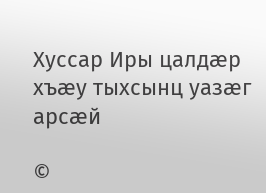Хуссар Иры цалдӕр хъӕу тыхсынц уазӕг арсӕй

©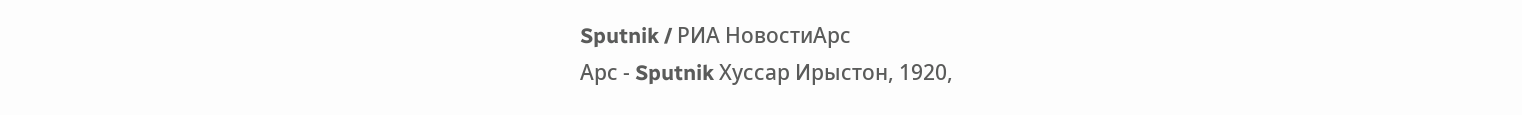Sputnik / РИА НовостиАрс
Арс - Sputnik Хуссар Ирыстон, 1920,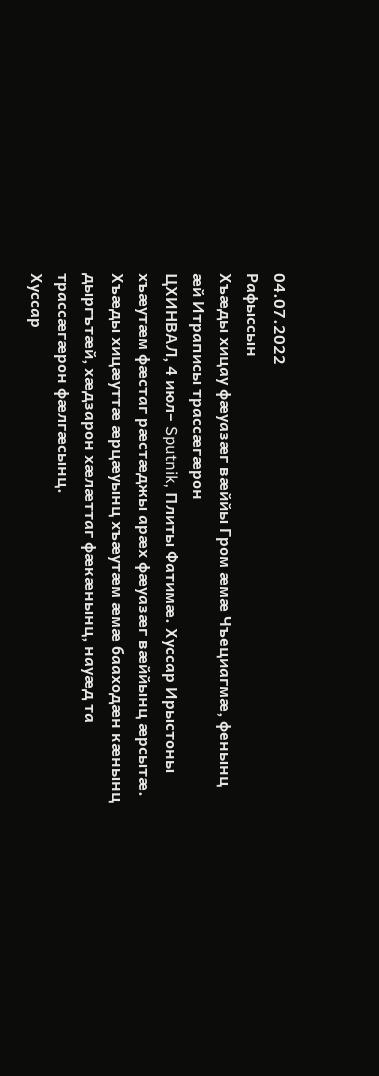04.07.2022
Рафыссын
Хъӕды хицау фӕуазӕг вӕййы Гром ӕмӕ Чъециагмӕ, фенынц ӕй Итраписы трассӕгӕрон
ЦХИНВАЛ, 4 июл– Sputnik, Плиты Фатимӕ. Хуссар Ирыстоны хъӕутӕм фӕстаг рӕстӕджы арӕх фӕуазӕг вӕййынц ӕрсытӕ. Хъӕды хицӕуттӕ ӕрцӕуынц хъӕутӕм ӕмӕ бааходӕн кӕнынц дыргътӕй, хӕдзарон хӕлӕттаг фӕкӕнынц, науӕд та трассӕгӕрон фӕлгӕсынц.
Хуссар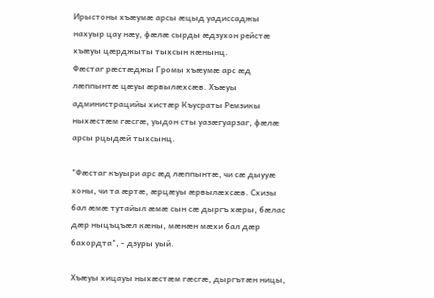Ирыстоны хъӕумӕ арсы ӕцыд уадиссаджы нахуыр цау нӕу, фӕлӕ сырды ӕдзухон рейстӕ хъӕуы цӕрджыты тыхсын кӕнынц.
Фӕстаг рӕстӕджы Громы хъӕумӕ арс ӕд лӕппынтӕ цӕуы ӕрвылӕхсӕв. Хъӕуы администрацийы хистӕр Къусраты Ремзикы ныхӕстӕм гӕсгӕ, уыдон сты уазӕгуарзаг, фӕлӕ арсы рцыдӕй тыхсынц.

"Фӕстаг къуыри арс ӕд лӕппынтӕ, чи сӕ дыууӕ хоны, чи та ӕртӕ, ӕрцӕуы ӕрвылӕхсӕв. Схизы бал ӕмӕ тутайыл ӕмӕ сын сӕ дыргъ хӕры, бӕлас дӕр ныцъцъӕл кӕны, мӕнӕн мӕхи бал дӕр бахордта", - дзуры уый.

Хъӕуы хицауы ныхӕстӕм гӕсгӕ, дыргътӕн ницы,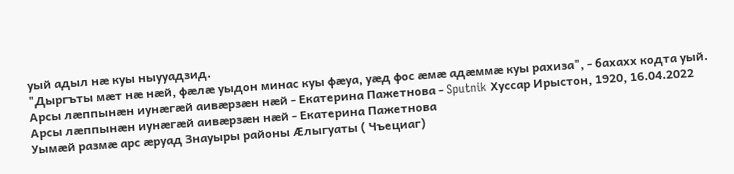уый адыл нӕ куы ныууадзид.
"Дыргъты мӕт нӕ нӕй, фӕлӕ уыдон минас куы фӕуа, уӕд фос ӕмӕ адӕммӕ куы рахиза", - бахахх кодта уый.
Арсы лæппынæн иунæгæй аивæрзæн нæй - Екатерина Пажетнова - Sputnik Хуссар Ирыстон, 1920, 16.04.2022
Арсы лæппынæн иунæгæй аивæрзæн нæй - Екатерина Пажетнова
Уымӕй размӕ арс ӕруад Знауыры районы Ӕлыгуаты ( Чъециаг)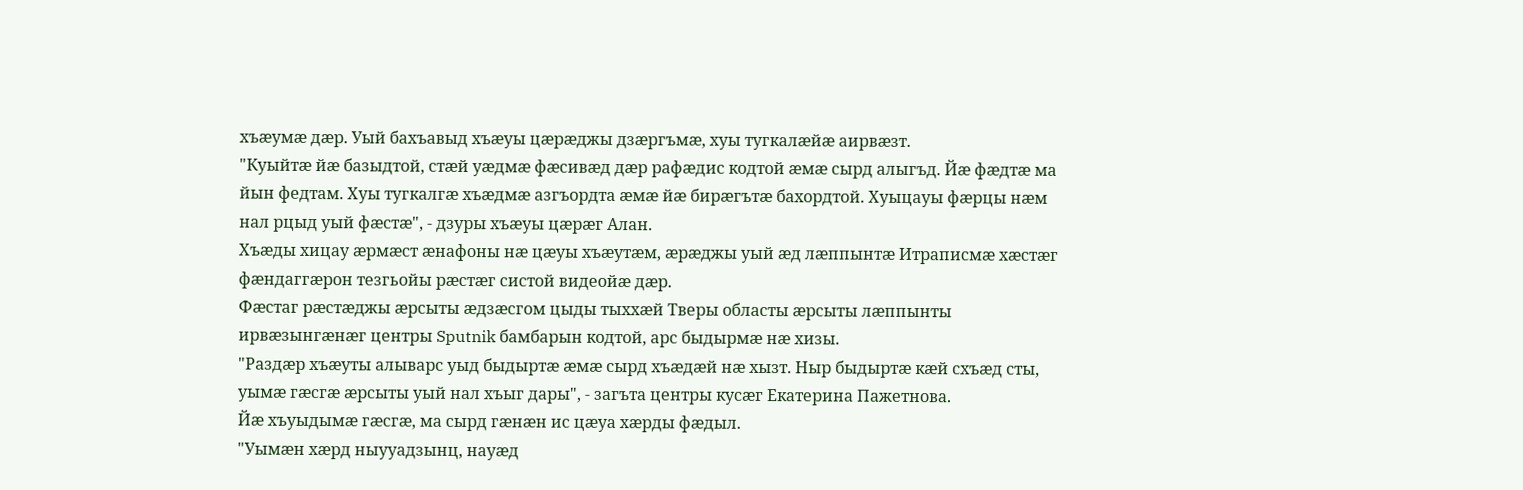хъӕумӕ дӕр. Уый бахъавыд хъӕуы цӕрӕджы дзӕргъмӕ, хуы тугкалӕйӕ аирвӕзт.
"Куыйтӕ йӕ базыдтой, стӕй уӕдмӕ фӕсивӕд дӕр рафӕдис кодтой ӕмӕ сырд алыгъд. Йӕ фӕдтӕ ма йын федтам. Хуы тугкалгӕ хъӕдмӕ азгъордта ӕмӕ йӕ бирӕгътӕ бахордтой. Хуыцауы фӕрцы нӕм нал рцыд уый фӕстӕ", - дзуры хъӕуы цӕрӕг Алан.
Хъӕды хицау ӕрмӕст ӕнафоны нӕ цӕуы хъӕутӕм, ӕрӕджы уый ӕд лӕппынтӕ Итраписмӕ хӕстӕг фӕндаггӕрон тезгьойы рӕстӕг систой видеойӕ дӕр.
Фӕстаг рӕстӕджы ӕрсыты ӕдзӕсгом цыды тыххӕй Тверы областы ӕрсыты лӕппынты ирвӕзынгӕнӕг центры Sputnik бамбарын кодтой, арс быдырмӕ нӕ хизы.
"Раздӕр хъӕуты алыварс уыд быдыртӕ ӕмӕ сырд хъӕдӕй нӕ хызт. Ныр быдыртӕ кӕй схъӕд сты, уымӕ гӕсгӕ ӕрсыты уый нал хъыг дары", - загъта центры кусӕг Екатерина Пажетнова.
Йӕ хъуыдымӕ гӕсгӕ, ма сырд гӕнӕн ис цӕуа хӕрды фӕдыл.
"Уымӕн хӕрд ныууадзынц, науӕд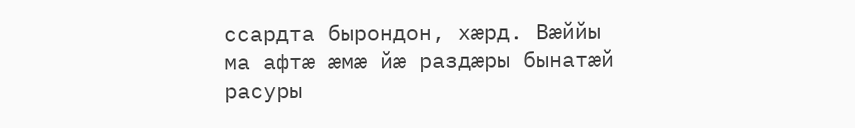ссардта бырондон, хӕрд. Вӕййы ма афтӕ ӕмӕ йӕ раздӕры бынатӕй расуры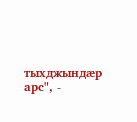тыхджындӕр арс", -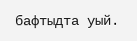бафтыдта уый.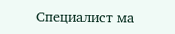Специалист ма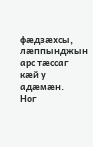фӕдзӕхсы, лӕппынджын арс тӕссаг кӕй у адӕмӕн.
Ног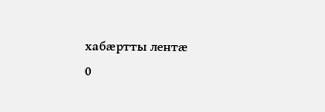хабӕртты лентӕ
0